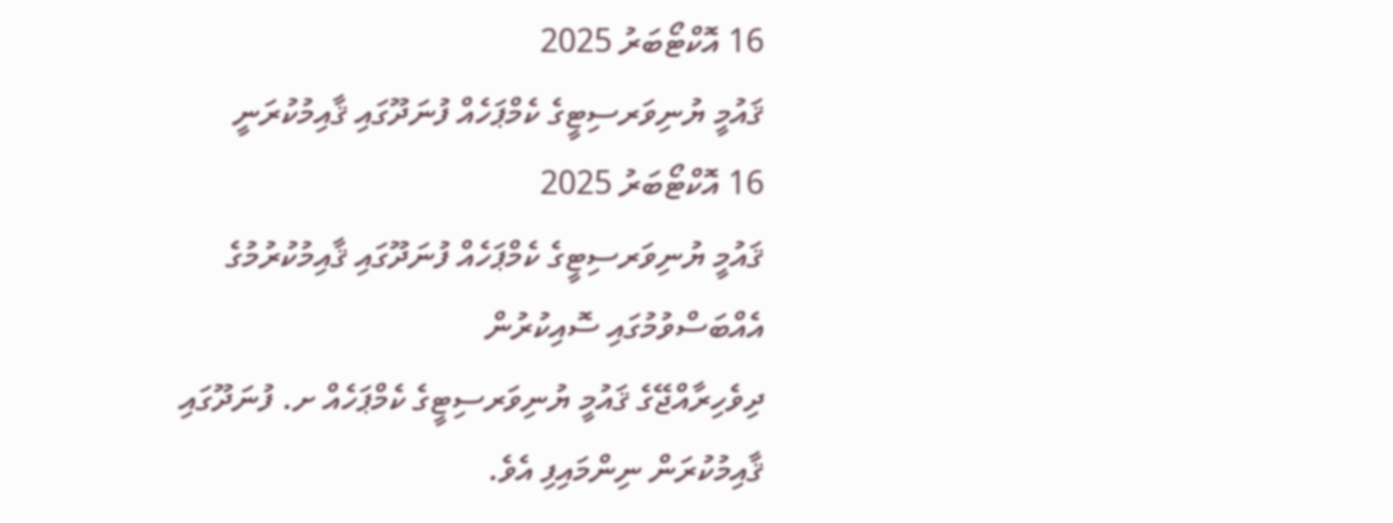16 އޮކްޓޯބަރު 2025
ޤައުމީ ޔުނިވަރސިޓީގެ ކެމްޕަހެއް ފުނަދޫގައި ޤާއިމުކުރަނީ
16 އޮކްޓޯބަރު 2025
ޤައުމީ ޔުނިވަރސިޓީގެ ކެމްޕަހެއް ފުނަދޫގައި ޤާއިމުކުރުމުގެ އެއްބަސްވުމުގައި ސޮއިކުރުން
ދިވެހިރާއްޖޭގެ ޤައުމީ ޔުނިވަރސިޓީގެ ކެމްޕަހެއް ށ. ފުނަދޫގައި ޤާއިމުކުރަން ނިންމައިފި އެވެ.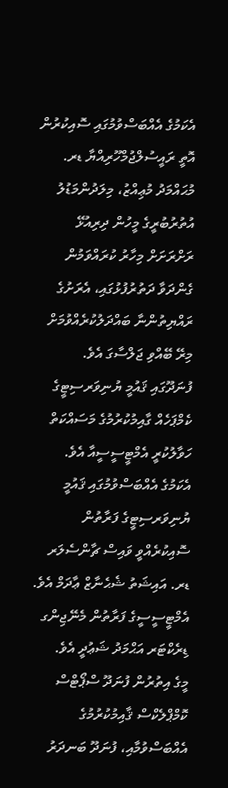އެކަމުގެ އެއްބަސްވުމުގައި ސޮއިކުރުން އޮތީ ރައީސުލްޖުމްހޫރިއްޔާ ޑރ. މުޙައްމަދު މުޢިއްޒު، މިލަދުންމަޑުލު އުތުރުބުރީގެ މީހުން ދިރިއުޅޭ ރަށްރަށަށް މިހާރު ކުރައްވަމުން ގެންދަވާ ދަތުރުފުޅުގައި، އެރަށުގެ ރައްޔިތުންނާ ބައްދަލުކުރެއްވުމަށް މިރޭ ބޭއްވި ޖަލްސާގަ އެވެ.
ފުނަދޫގައި ޤައުމީ ޔުނިވަރސިޓީގެ ކެމްޕަހެއް ގާއިމުކުރުމުގެ މަސައްކަތް ހަވާލުކުރީ އެމްޓީސީސީއާ އެވެ. އެކަމުގެ އެއްބަސްވުމުގައި ޤައުމީ ޔުނިވަރސިޓީގެ ފަރާތުން ސޮއިކުރެއްވީ ވައިސް ޗާންސެލަރ ޑރ. އައިޝަތު ޝެޙެނާޒް ޢާދަމް އެވެ. އެމްޓީސީސީގެ ފަރާތުން މެނޭޖިންގ ޑިރެކްޓަރ އަޙްމަދު ޝަޢުދީ އެވެ.
މީގެ އިތުރުން ފުނަދޫ ސްޕޯޓްސް ކޮމްޕްލެކްސް ޤާއިމުކުރުމުގެ އެއްބަސްވުމާއި، ފުނަދޫ ބަނދަރު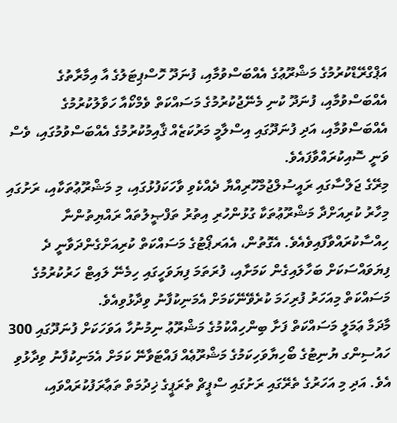އަޕްގްރޭޑްކުރުމުގެ މަޝްރޫޢުގެ އެއްބަސްވުމާއި، ފުނަދޫ ހޮސްޕިޓަލުގެ އާ އިމާރާތުގެ އެއްބަސްވުމާއި، ފުނަދޫ ކުނި މެނޭޖުކުރުމުގެ މަސައްކަތް ވެމްކޯއާ ހަވާލުކުރުމުގެ އެއްބަސްވުމާއި، އަދި ފުނަދޫގައި އިސްލާމީ މަރުކަޒެއް ޤާއިމުކުރުމުގެ އެއްބަސްވުމުގައި، ވެސް ވަނީ ސޮއިކުރައްވާފައެވެ.
މިރޭގެ ޖަލްސާގައި ރައީސުލްޖުމްހޫރިއްޔާ ދެއްކެވި ވާހަކަފުޅުގައި، މި މަޝްރޫޢުތަކާއި، ރަށުގައި މިހާރު ކުރިއަށްދާ މަޝްރޫޢުތަކާ ގުޅުންހުރި އިތުރު ތަފްޞީލުތައް ރައްޔިތުންނާ ހިއްސާކުރައްވާފައިވެއެވެ. އެގޮތުން، އެއަރޕޯޓުގެ މަސައްކަތް ކުރިއަށްގެންދަވާނީ ދެ ފިޔަވައްސަކަށް ބަހާލައިގެން ކަމަށާއި، ފުރަތަމަ ފިޔަވަހީގައި ހިމެނޭ ލައިޓް ހަރުކުރުމުގެ މަސައްކަތް މިއަހަރު ފުރިހަމަ ކުރެވޭނޭކަމަށް އެމަނިކުފާނު ވިދާޅުވިއެވެ.
މާދަމާ ޢަމަލީ މަސައްކަތް ފަށާ ބިންހިއްކުމުގެ މަޝްރޫޢު ނިމުނުހާ އަވަހަކަށް ފުނަދޫގައި 300 ހައުސިންގ ޔުނިޓުގެ ބޯހިޔާވަހިކަމުގެ މަޝްރޫޢެއް ފައްޓަވާނޭ ކަމަށް އެމަނިކުފާނު ވިދާޅުވި އެވެ. އަދި މި އަހަރުގެ ތެރޭގައި ރަށުގައި ސްޕީޗް ތެރަޕީގެ ޚިދުމަތް ތަޢާރަފުކުރައްވައި،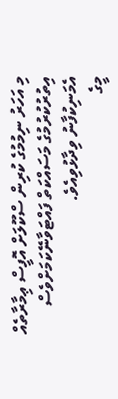މި އަހަރު ނިމުމުގެ ކުރިން ސްކޫލަށް އޮފީސް ޢިމާރާތެއް އިތުރުކުރުމުގެ މަސައްކަތް ފައްޓަވާނޭކަމަށްވެސް އެމަނިކުފާނު ވިދާޅުވިއެވެ.
މީގެ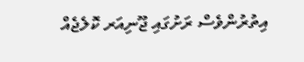އިތުރުންވެސް ރަށުގައި ޖޫނިއަރ ކޮލެޖެއް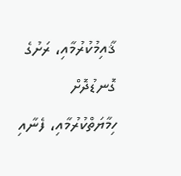ޤާއިމުކުރުމާއި، ރަށުގެ ގޮނޑުދޮށް ހިމާޔަތްކުރުމާއި، ފެނާއި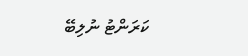ކަރަންޓު ނުލިބޭ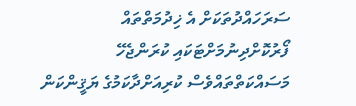ސަރަހައްދުތަކަށް އެ ޚިދުމަތްތައް ފޯރުކޮށްދިނުމަށްޓަކައި ކުރަންޖެހޭ މަސައްކަތްތައްވެސް ކުރިއަށްދާކަމުގެ ޔަޤީންކަން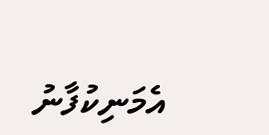އެމަނިކުފާނު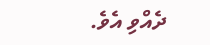ދެއްވި އެވެ.